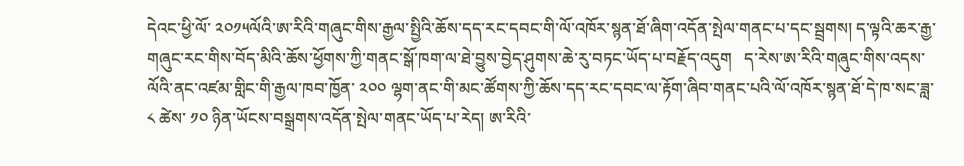དེའང་ཕྱི་ལོ་ ༢༠༡༥ལོའི་ཨ་རིའི་གཞུང་གིས་རྒྱལ་སྤྱིའི་ཆོས་དད་རང་དབང་གི་ལོ་འཁོར་སྙན་ཐོ་ཞིག་འདོན་སྤེལ་གནང་པ་དང་སྦྲགས། ད་ལྟའི་ཆར་རྒྱ་གཞུང་རང་གིས་བོད་མིའི་ཆོས་ཕྱོགས་ཀྱི་གནང་སྒོ་ཁག་ལ་ཐེ་བྱུས་བྱེད་ཤུགས་ཆེ་རུ་བཏང་ཡོད་པ་བརྗོད་འདུག   ད་རེས་ཨ་རིའི་གཞུང་གིས་འདས་ལོའི་ནང་འཛམ་གླིང་གི་རྒྱལ་ཁབ་ཁྱོན་ ༢༠༠ ལྷག་ནང་གི་མང་ཚོགས་ཀྱི་ཆོས་དད་རང་དབང་ལ་རྟོག་ཞིབ་གནང་པའི་ལོ་འཁོར་སྙན་ཐོ་དེ་ཁ་སང་ཟླ་ ༨ ཚེས་ ༡༠ ཉིན་ཡོངས་བསྒྲགས་འདོན་སྤེལ་གནང་ཡོད་པ་རེད། ཨ་རིའི་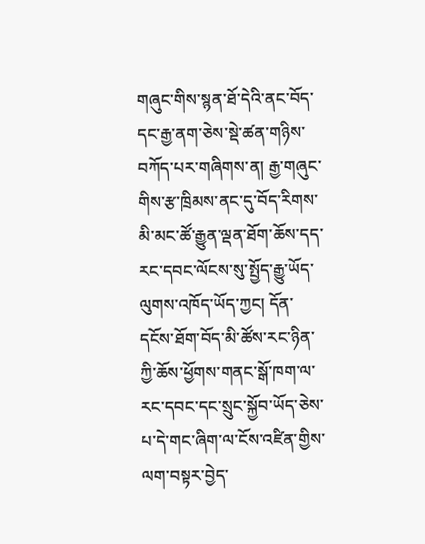གཞུང་གིས་སྙན་ཐོ་དེའི་ནང་བོད་དང་རྒྱ་ནག་ཅེས་སྡེ་ཚན་གཉིས་བཀོད་པར་གཞིགས་ན། རྒྱ་གཞུང་གིས་རྩ་ཁྲིམས་ནང་དུ་བོད་རིགས་མི་མང་ཚོ་རྒྱུན་ལྡན་ཐོག་ཆོས་དད་རང་དབང་ལོངས་སུ་སྤྱོད་རྒྱུ་ཡོད་ལུགས་འཁོད་ཡོད་ཀྱང། དོན་དངོས་ཐོག་བོད་མི་ཚོས་རང་ཉིན་ཀྱི་ཆོས་ཕྱོགས་གནང་སྒོ་ཁག་ལ་རང་དབང་དང་སྲུང་སྐྱོབ་ཡོད་ཅེས་པ་དེ་གང་ཞིག་ལ་ངོས་འཛིན་གྱིས་ལག་བསྟར་བྱེད་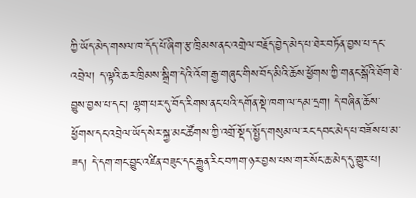ཀྱི་ཡོད་མེད་གསལ་ཁ་དོད་པོ་ཞིག་རྩ་ཁྲིམས་ནང་འགྲེལ་བརྗོད་བྱེད་མེད་པ་ཐེར་བཏོན་བྱས་པ་དང་འབྲེལ། ད་ལྟའི་ཆར་ཁྲིམས་སྒྲིག་དེའི་འོག་རྒྱ་གཞུང་གིས་བོད་མིའི་ཆོས་ཕྱོགས་ཀྱི་གནང་སྒོའི་ཐོག་ཐེ་བྱུས་བྱས་པ་དང་། ལྷག་པར་དུ་བོད་རིགས་ནང་པའི་དགོན་སྡེ་ཁག་ལ་དམ་དྲག། དེ་བཞིན་ཆོས་ཕྱོགས་དང་འབྲེལ་ཡོད་སེར་སྐྱ་མང་ཚོགས་ཀྱི་འགྲོ་སྡོད་སྤྱོད་གསུམ་ལ་རང་དབང་མེད་པ་བཟོས་པ་མ་ཟད། དེ་དག་གང་བྱུང་འཛིན་བཟུང་དང་རྒྱུན་རིང་བཀག་ཉར་བྱས་པས་གར་སོང་ཆ་མེད་དུ་གྱུར་པ།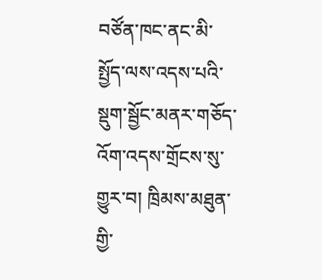བཙོན་ཁང་ནང་མི་སྤྱོད་ལས་འདས་པའི་སྡུག་སྦྱོང་མནར་གཅོད་འོག་འདས་གྲོངས་སུ་གྱུར་བ། ཁྲིམས་མཐུན་གྱི་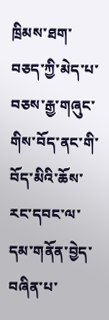ཁྲིམས་ཐག་བཅད་ཀྱི་མེད་པ་བཅས་རྒྱ་གཞུང་གིས་བོད་ནང་གི་བོད་མིའི་ཆོས་རང་དབང་ལ་དམ་གནོན་བྱེད་བཞིན་པ་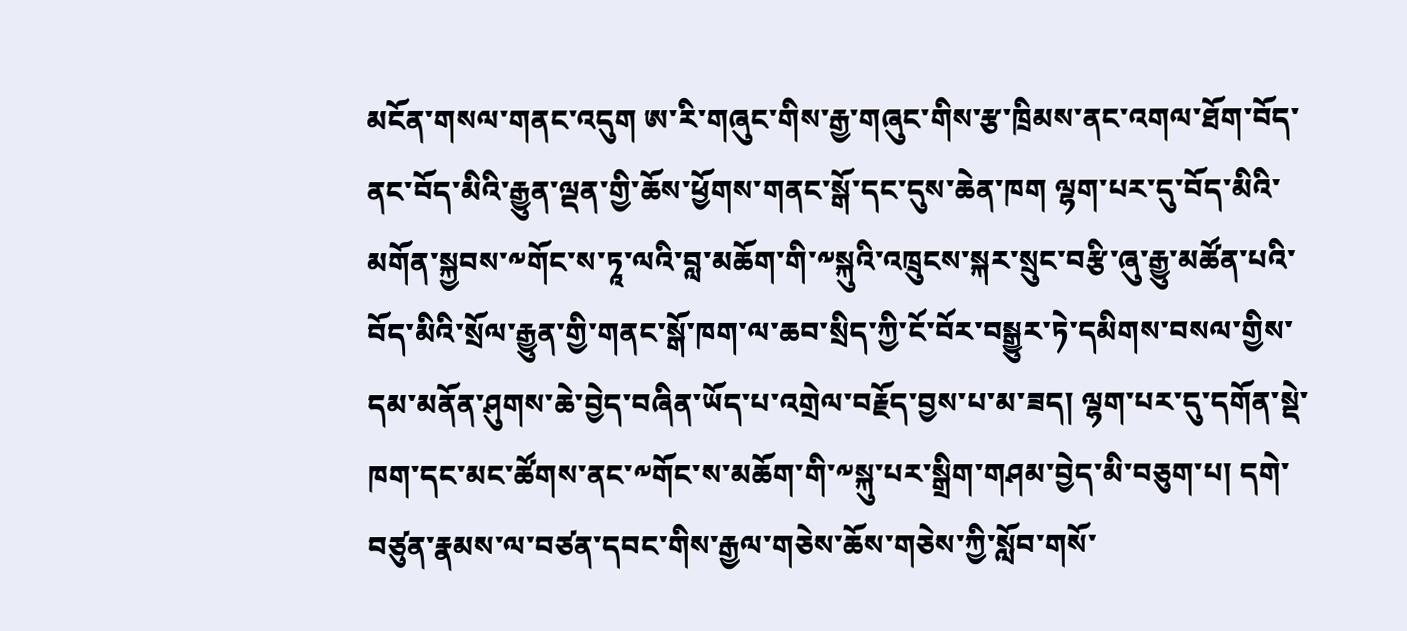མངོན་གསལ་གནང་འདུག ཨ་རི་གཞུང་གིས་རྒྱ་གཞུང་གིས་རྩ་ཁྲིམས་ནང་འགལ་ཐོག་བོད་ནང་བོད་མིའི་རྒྱུན་ལྡན་གྱི་ཆོས་ཕྱོགས་གནང་སྒོ་དང་དུས་ཆེན་ཁག ལྷག་པར་དུ་བོད་མིའི་མགོན་སྐྱབས་༸གོང་ས་ཏཱ་ལའི་བླ་མཆོག་གི་༸སྐུའི་འཁྲུངས་སྐར་སྲུང་བརྩི་ཞུ་རྒྱུ་མཚོན་པའི་བོད་མིའི་སྲོལ་རྒྱུན་གྱི་གནང་སྒོ་ཁག་ལ་ཆབ་སྲིད་ཀྱི་ངོ་བོར་བསྒྱུར་ཏེ་དམིགས་བསལ་གྱིས་དམ་མནོན་ཤུགས་ཆེ་བྱེད་བཞིན་ཡོད་པ་འགྲེལ་བརྗོད་བྱས་པ་མ་ཟད། ལྷག་པར་དུ་དགོན་སྡེ་ཁག་དང་མང་ཚོགས་ནང་༸གོང་ས་མཆོག་གི་༸སྐུ་པར་སྒྲིག་གཤམ་བྱེད་མི་བཅུག་པ། དགེ་བཙུན་རྣམས་ལ་བཙན་དབང་གིས་རྒྱལ་གཅེས་ཆོས་གཅེས་ཀྱི་སློབ་གསོ་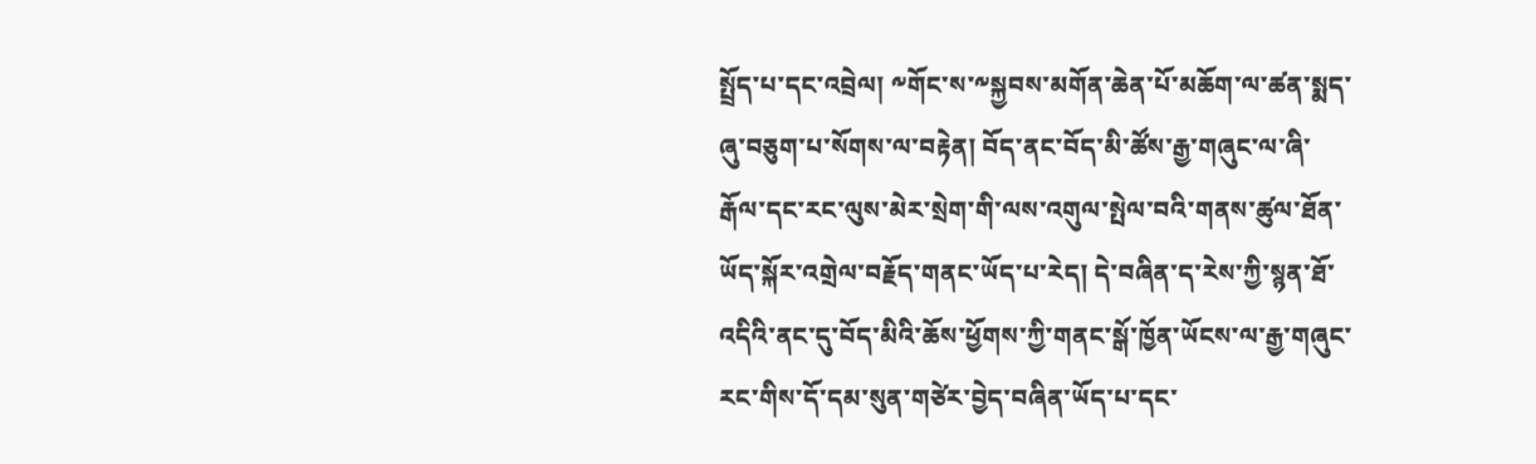སྤྲོད་པ་དང་འབྲེལ། ༸གོང་ས་༸སྐྱབས་མགོན་ཆེན་པོ་མཆོག་ལ་ཚན་སྨད་ཞུ་བཅུག་པ་སོགས་ལ་བརྟེན། བོད་ནང་བོད་མི་ཚོས་རྒྱ་གཞུང་ལ་ཞི་རྒོལ་དང་རང་ལུས་མེར་སྲེག་གི་ལས་འགུལ་སྤེལ་བའི་གནས་ཚུལ་ཐོན་ཡོད་སྐོར་འགྲེལ་བརྗོད་གནང་ཡོད་པ་རེད། དེ་བཞིན་ད་རེས་ཀྱི་སྙན་ཐོ་འདིའི་ནང་དུ་བོད་མིའི་ཆོས་ཕྱོགས་ཀྱི་གནང་སྒོ་ཁྱོན་ཡོངས་ལ་རྒྱ་གཞུང་རང་གིས་དོ་དམ་སུན་གཙེར་བྱེད་བཞིན་ཡོད་པ་དང་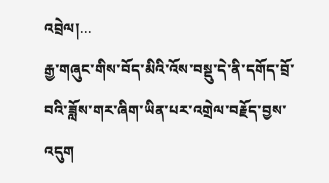འབྲེལ།...
རྒྱ་གཞུང་གིས་བོད་མིའི་འོས་བསྡུ་དེ་ནི་དགོད་བྲོ་བའི་ཟློས་གར་ཞིག་ཡིན་པར་འགྲེལ་བརྗོད་བྱས་འདུག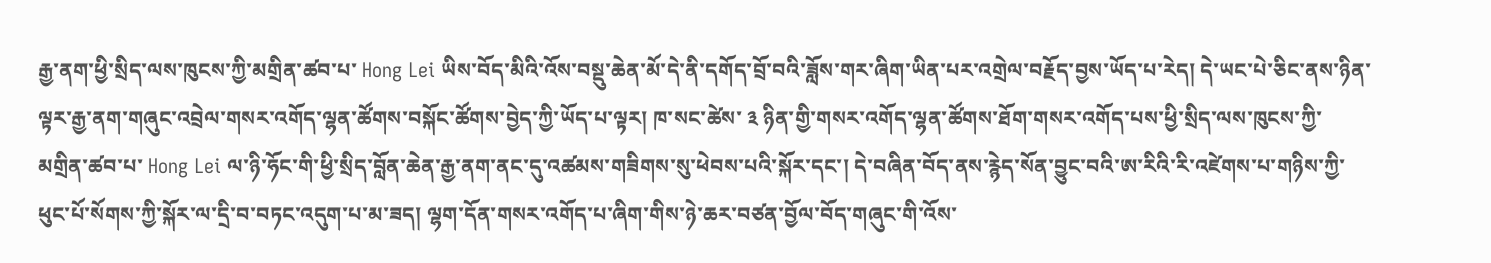རྒྱ་ནག་ཕྱི་སྲིད་ལས་ཁུངས་ཀྱི་མགྲིན་ཚབ་པ་ Hong Lei ཡིས་བོད་མིའི་འོས་བསྡུ་ཆེན་མོ་དེ་ནི་དགོད་བྲོ་བའི་ཟློས་གར་ཞིག་ཡིན་པར་འགྲེལ་བརྗོད་བྱས་ཡོད་པ་རེད། དེ་ཡང་པེ་ཅིང་ནས་ཉིན་ལྟར་རྒྱ་ནག་གཞུང་འབྲེལ་གསར་འགོད་ལྷན་ཚོགས་བསྐོང་ཚོགས་བྱེད་ཀྱི་ཡོད་པ་ལྟར། ཁ་སང་ཚེས་ ༣ ཉིན་གྱི་གསར་འགོད་ལྷན་ཚོགས་ཐོག་གསར་འགོད་པས་ཕྱི་སྲིད་ལས་ཁུངས་ཀྱི་མགྲིན་ཚབ་པ་ Hong Lei ལ་ཉི་ཧོང་གི་ཕྱི་སྲིད་བློན་ཆེན་རྒྱ་ནག་ནང་དུ་འཚམས་གཟིགས་སུ་ཕེབས་པའི་སྐོར་དང་། དེ་བཞིན་བོད་ནས་རྙེད་སོན་བྱུང་བའི་ཨ་རིའི་རི་འཛེགས་པ་གཉིས་ཀྱི་ཕུང་པོ་སོགས་ཀྱི་སྐོར་ལ་དྲི་བ་བཏང་འདུག་པ་མ་ཟད། ལྷག་དོན་གསར་འགོད་པ་ཞིག་གིས་ཉེ་ཆར་བཙན་བྱོལ་བོད་གཞུང་གི་འོས་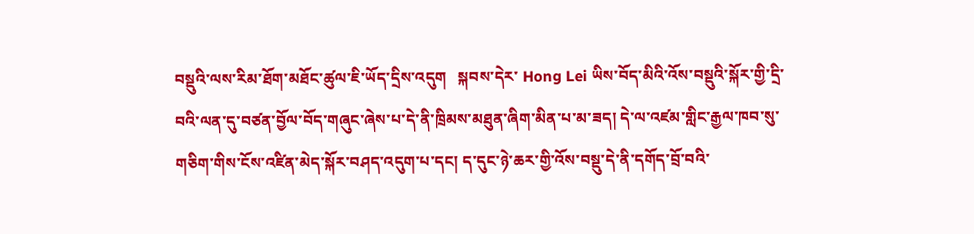བསྡུའི་ལས་རིམ་ཐོག་མཐོང་ཚུལ་ཇི་ཡོད་དྲིས་འདུག   སྐབས་དེར་ Hong Lei ཡིས་བོད་མིའི་འོས་བསྡུའི་སྐོར་གྱི་དྲི་བའི་ལན་དུ་བཙན་བྱོལ་བོད་གཞུང་ཞེས་པ་དེ་ནི་ཁྲིམས་མཐུན་ཞིག་མིན་པ་མ་ཟད། དེ་ལ་འཛམ་གླིང་རྒྱལ་ཁབ་སུ་གཅིག་གིས་ངོས་འཛིན་མེད་སྐོར་བཤད་འདུག་པ་དང། ད་དུང་ཉེ་ཆར་གྱི་འོས་བསྡུ་དེ་ནི་དགོད་བྲོ་བའི་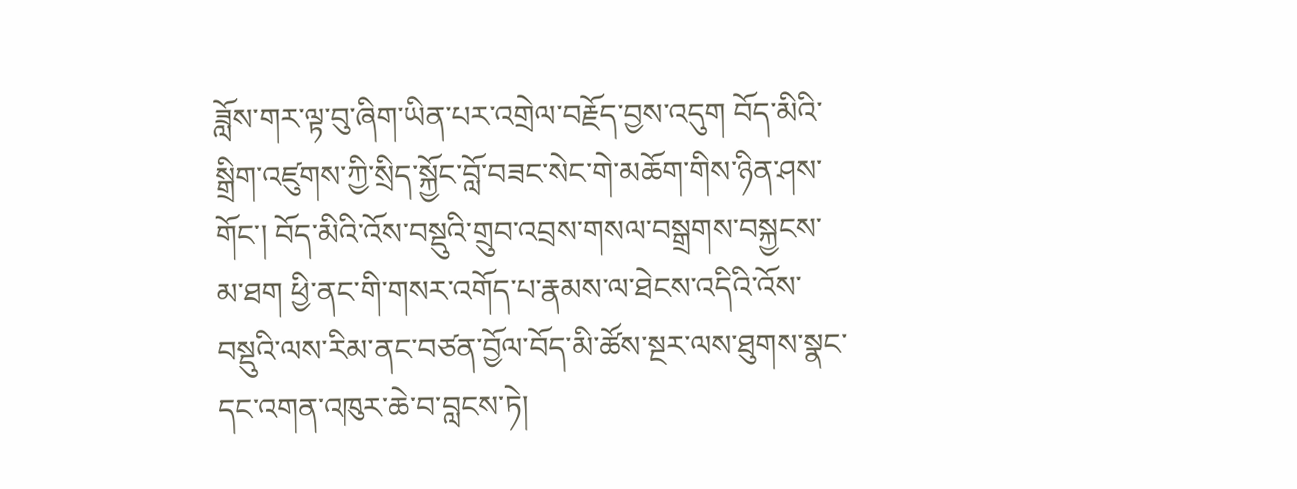ཟློས་གར་ལྟ་བུ་ཞིག་ཡིན་པར་འགྲེལ་བརྗོད་བྱས་འདུག བོད་མིའི་སྒྲིག་འཛུགས་ཀྱི་སྲིད་སྐྱོང་བློ་བཟང་སེང་གེ་མཆོག་གིས་ཉིན་ཤས་གོང་། བོད་མིའི་འོས་བསྡུའི་གྲུབ་འབྲས་གསལ་བསྒྲགས་བསྐྱངས་མ་ཐག ཕྱི་ནང་གི་གསར་འགོད་པ་རྣམས་ལ་ཐེངས་འདིའི་འོས་བསྡུའི་ལས་རིམ་ནང་བཙན་བྱོལ་བོད་མི་ཚོས་སྔར་ལས་ཐུགས་སྣང་དང་འགན་འཁུར་ཆེ་བ་བླངས་ཏེ།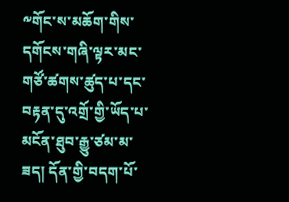༸གོང་ས་མཆོག་གིས་དགོངས་གཞི་ལྟར་མང་གཙོ་ཚགས་ཚུད་པ་དང་བརྟན་དུ་འགྲོ་གྱི་ཡོད་པ་མངོན་ཐུབ་རྒྱུ་ཙམ་མ་ཟད། དོན་གྱི་བདག་པོ་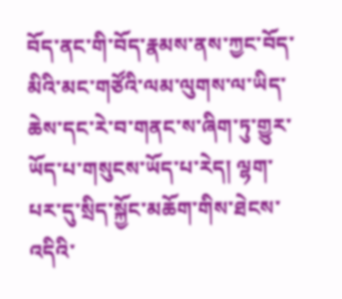བོད་ནང་གི་བོད་རྣམས་ནས་ཀྱང་བོད་མིའི་མང་གཙོའི་ལམ་ལུགས་ལ་ཡིད་ཆེས་དང་རེ་བ་གནང་ས་ཞིག་ཏུ་གྱུར་ཡོད་པ་གསུངས་ཡོད་པ་རེད། ལྷག་པར་དུ་སྲིད་སྐྱོང་མཆོག་གིས་ཐེངས་འདིའི་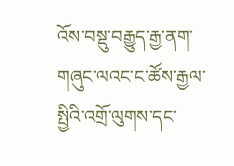འོས་བསྡུ་བརྒྱུད་རྒྱ་ནག་གཞུང་ལའང་ང་ཚོས་རྒྱལ་སྤྱིའི་འགྲོ་ལུགས་དང་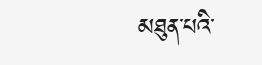མཐུན་པའི་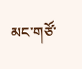མང་གཙོ་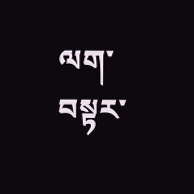ལག་བསྟར་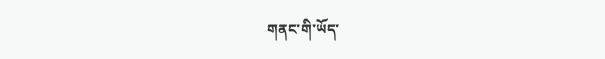གནང་གི་ཡོད་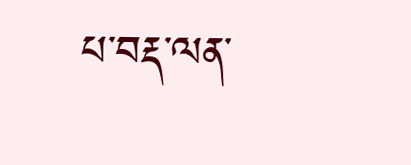པ་བརྡ་ལན་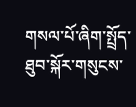གསལ་པོ་ཞིག་སྤྲོད་ཐུབ་སྐོར་གསུངས་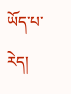ཡོད་པ་རེད།